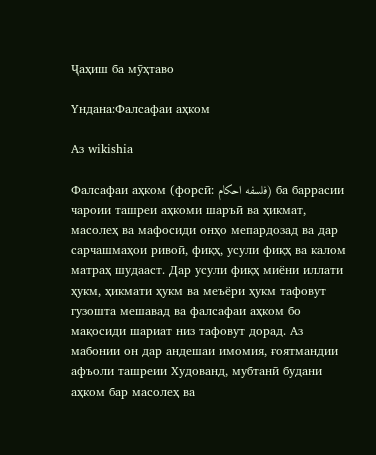Ҷаҳиш ба мӯҳтаво

Үндана:Фалсафаи аҳком

Аз wikishia

Фалсафаи аҳком (форсӣ: فلسفه احکام) ба баррасии чароии ташреи аҳкоми шаръӣ ва ҳикмат, масолеҳ ва мафосиди онҳо мепардозад ва дар сарчашмаҳои ривоӣ, фиқҳ, усули фиқҳ ва калом матраҳ шудааст. Дар усули фиқҳ миёни иллати ҳукм, ҳикмати ҳукм ва меъёри ҳукм тафовут гузошта мешавад ва фалсафаи аҳком бо мақосиди шариат низ тафовут дорад. Аз мабонии он дар андешаи имомия, ғоятмандии афъоли ташреии Худованд, мубтанӣ будани аҳком бар масолеҳ ва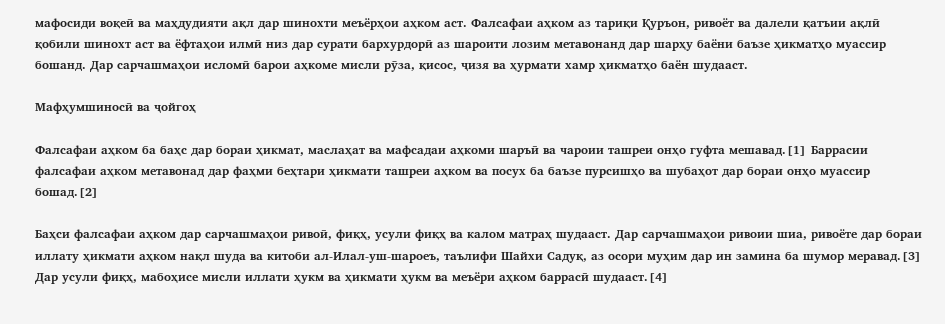мафосиди воқеӣ ва маҳдудияти ақл дар шинохти меъёрҳои аҳком аст. Фалсафаи аҳком аз тариқи Қуръон, ривоёт ва далели қатъии ақлӣ қобили шинохт аст ва ёфтаҳои илмӣ низ дар сурати бархурдорӣ аз шароити лозим метавонанд дар шарҳу баёни баъзе ҳикматҳо муассир бошанд. Дар сарчашмаҳои исломӣ барои аҳкоме мисли рӯза, қисос, ҷизя ва ҳурмати хамр ҳикматҳо баён шудааст.

Мафҳумшиносӣ ва ҷойгоҳ

Фалсафаи аҳком ба баҳс дар бораи ҳикмат, маслаҳат ва мафсадаи аҳкоми шаръӣ ва чароии ташреи онҳо гуфта мешавад.[1] Баррасии фалсафаи аҳком метавонад дар фаҳми беҳтари ҳикмати ташреи аҳком ва посух ба баъзе пурсишҳо ва шубаҳот дар бораи онҳо муассир бошад.[2]

Баҳси фалсафаи аҳком дар сарчашмаҳои ривоӣ, фиқҳ, усули фиқҳ ва калом матраҳ шудааст. Дар сарчашмаҳои ривоии шиа, ривоёте дар бораи иллату ҳикмати аҳком нақл шуда ва китоби ал-Илал-уш-шароеъ, таълифи Шайхи Садуқ, аз осори муҳим дар ин замина ба шумор меравад.[3] Дар усули фиқҳ, мабоҳисе мисли иллати ҳукм ва ҳикмати ҳукм ва меъёри аҳком баррасӣ шудааст.[4]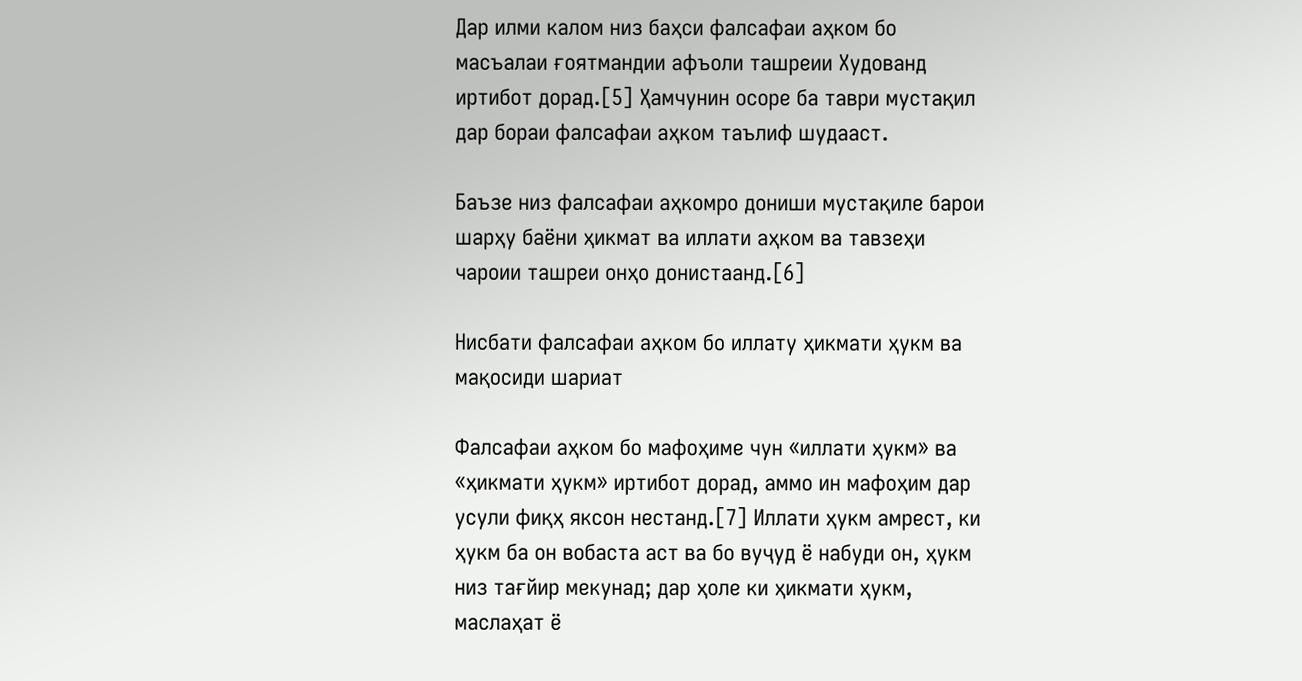Дар илми калом низ баҳси фалсафаи аҳком бо масъалаи ғоятмандии афъоли ташреии Худованд иртибот дорад.[5] Ҳамчунин осоре ба таври мустақил дар бораи фалсафаи аҳком таълиф шудааст.

Баъзе низ фалсафаи аҳкомро дониши мустақиле барои шарҳу баёни ҳикмат ва иллати аҳком ва тавзеҳи чароии ташреи онҳо донистаанд.[6]

Нисбати фалсафаи аҳком бо иллату ҳикмати ҳукм ва мақосиди шариат

Фалсафаи аҳком бо мафоҳиме чун «иллати ҳукм» ва «ҳикмати ҳукм» иртибот дорад, аммо ин мафоҳим дар усули фиқҳ яксон нестанд.[7] Иллати ҳукм амрест, ки ҳукм ба он вобаста аст ва бо вуҷуд ё набуди он, ҳукм низ тағйир мекунад; дар ҳоле ки ҳикмати ҳукм, маслаҳат ё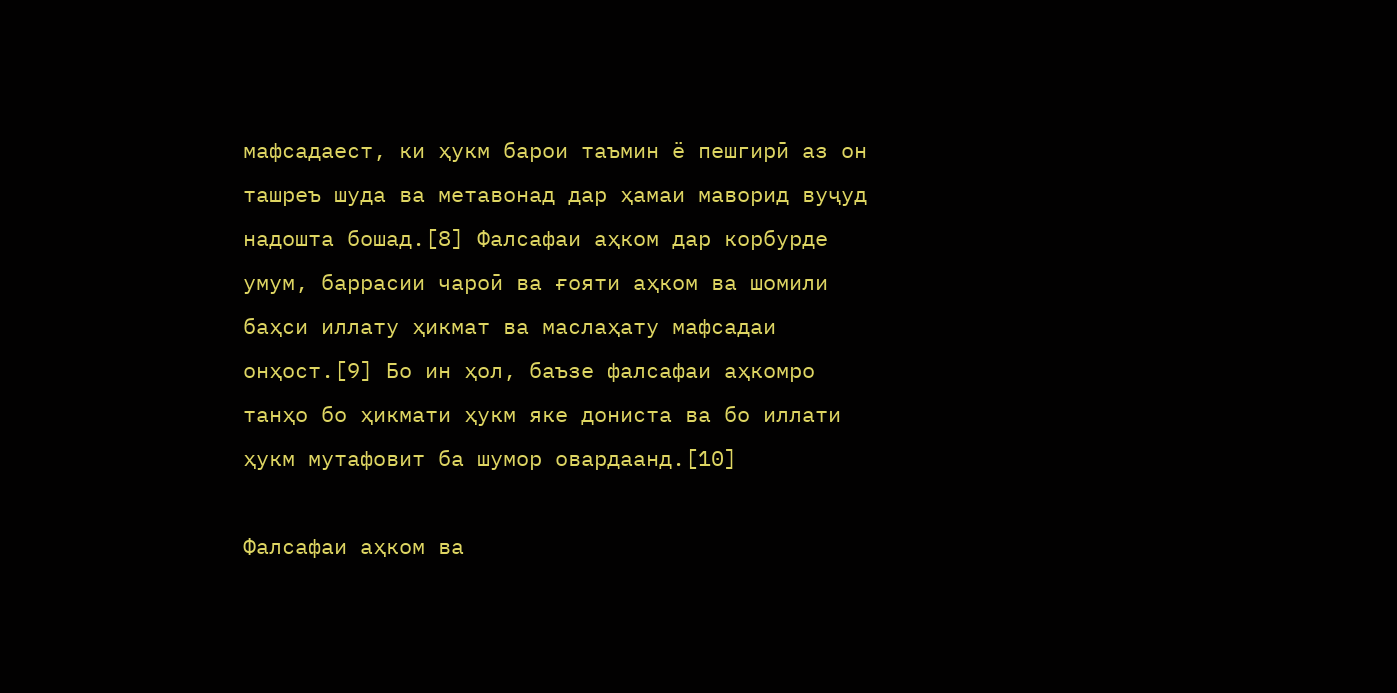мафсадаест, ки ҳукм барои таъмин ё пешгирӣ аз он ташреъ шуда ва метавонад дар ҳамаи маворид вуҷуд надошта бошад.[8] Фалсафаи аҳком дар корбурде умум, баррасии чароӣ ва ғояти аҳком ва шомили баҳси иллату ҳикмат ва маслаҳату мафсадаи онҳост.[9] Бо ин ҳол, баъзе фалсафаи аҳкомро танҳо бо ҳикмати ҳукм яке дониста ва бо иллати ҳукм мутафовит ба шумор овардаанд.[10]

Фалсафаи аҳком ва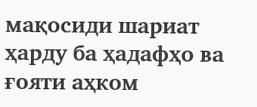мақосиди шариат ҳарду ба ҳадафҳо ва ғояти аҳком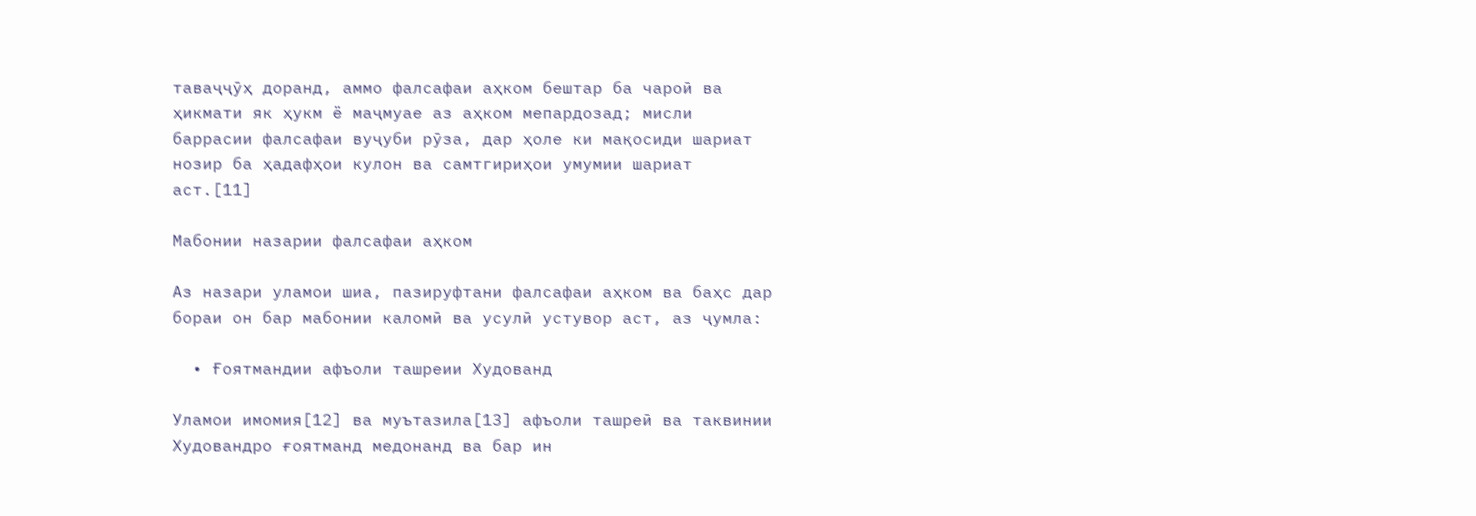таваҷҷӯҳ доранд, аммо фалсафаи аҳком бештар ба чароӣ ва ҳикмати як ҳукм ё маҷмуае аз аҳком мепардозад; мисли баррасии фалсафаи вуҷуби рӯза, дар ҳоле ки мақосиди шариат нозир ба ҳадафҳои кулон ва самтгириҳои умумии шариат аст.[11]

Мабонии назарии фалсафаи аҳком

Аз назари уламои шиа, пазируфтани фалсафаи аҳком ва баҳс дар бораи он бар мабонии каломӣ ва усулӣ устувор аст, аз ҷумла:

  • Ғоятмандии афъоли ташреии Худованд

Уламои имомия[12] ва муътазила[13] афъоли ташреӣ ва таквинии Худовандро ғоятманд медонанд ва бар ин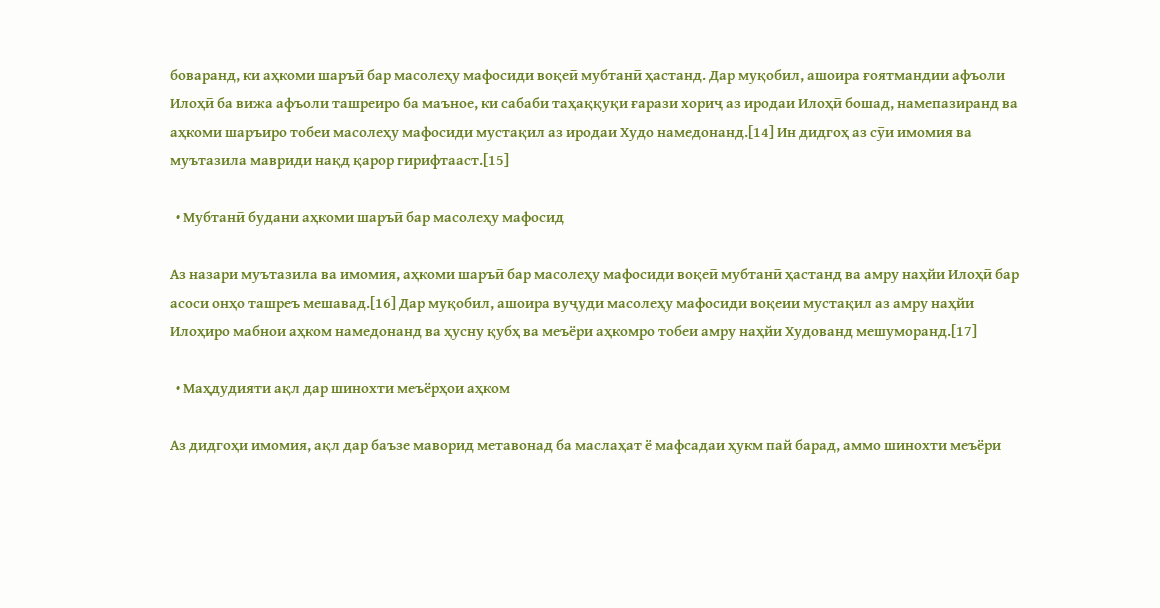боваранд, ки аҳкоми шаръӣ бар масолеҳу мафосиди воқеӣ мубтанӣ ҳастанд. Дар муқобил, ашоира ғоятмандии афъоли Илоҳӣ ба вижа афъоли ташреиро ба маъное, ки сабаби таҳаққуқи ғарази хориҷ аз иродаи Илоҳӣ бошад, намепазиранд ва аҳкоми шаръиро тобеи масолеҳу мафосиди мустақил аз иродаи Худо намедонанд.[14] Ин дидгоҳ аз сӯи имомия ва муътазила мавриди нақд қарор гирифтааст.[15]

  • Мубтанӣ будани аҳкоми шаръӣ бар масолеҳу мафосид

Аз назари муътазила ва имомия, аҳкоми шаръӣ бар масолеҳу мафосиди воқеӣ мубтанӣ ҳастанд ва амру наҳйи Илоҳӣ бар асоси онҳо ташреъ мешавад.[16] Дар муқобил, ашоира вуҷуди масолеҳу мафосиди воқеии мустақил аз амру наҳйи Илоҳиро мабнои аҳком намедонанд ва ҳусну қубҳ ва меъёри аҳкомро тобеи амру наҳйи Худованд мешуморанд.[17]

  • Маҳдудияти ақл дар шинохти меъёрҳои аҳком

Аз дидгоҳи имомия, ақл дар баъзе маворид метавонад ба маслаҳат ё мафсадаи ҳукм пай барад, аммо шинохти меъёри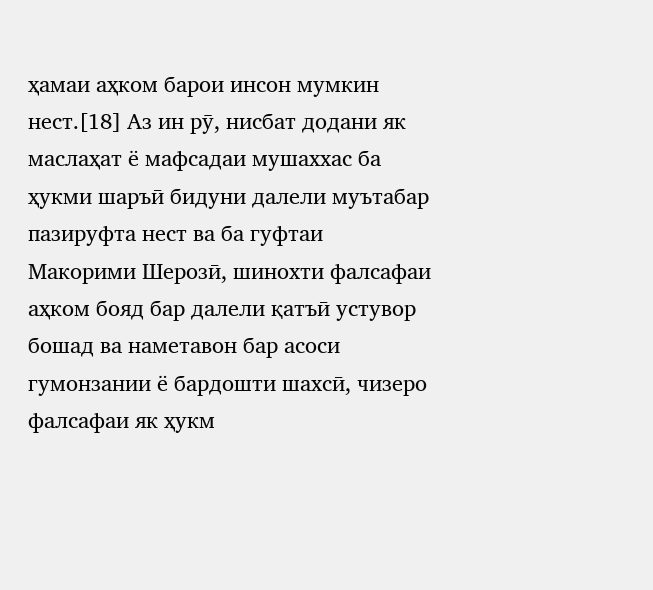ҳамаи аҳком барои инсон мумкин нест.[18] Аз ин рӯ, нисбат додани як маслаҳат ё мафсадаи мушаххас ба ҳукми шаръӣ бидуни далели муътабар пазируфта нест ва ба гуфтаи Макорими Шерозӣ, шинохти фалсафаи аҳком бояд бар далели қатъӣ устувор бошад ва наметавон бар асоси гумонзании ё бардошти шахсӣ, чизеро фалсафаи як ҳукм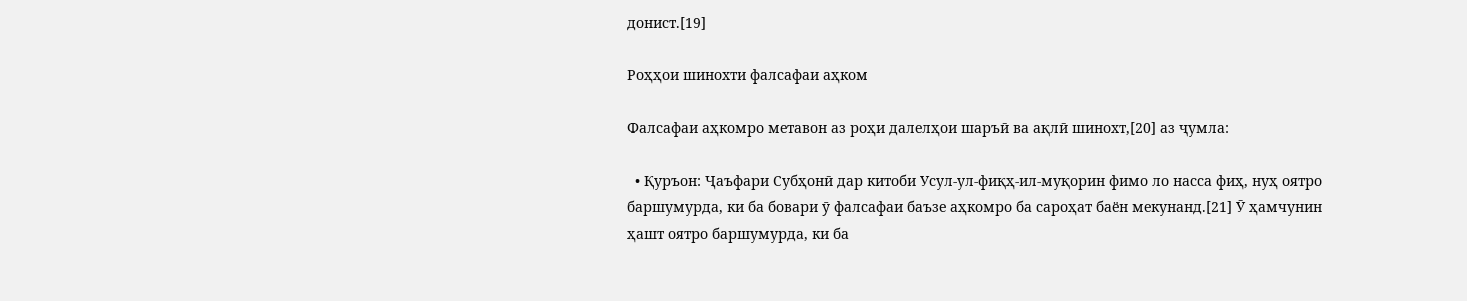донист.[19]

Роҳҳои шинохти фалсафаи аҳком

Фалсафаи аҳкомро метавон аз роҳи далелҳои шаръӣ ва ақлӣ шинохт,[20] аз ҷумла:

  • Қуръон: Ҷаъфари Субҳонӣ дар китоби Усул-ул-фиқҳ-ил-муқорин фимо ло насса фиҳ, нуҳ оятро баршумурда, ки ба бовари ӯ фалсафаи баъзе аҳкомро ба сароҳат баён мекунанд.[21] Ӯ ҳамчунин ҳашт оятро баршумурда, ки ба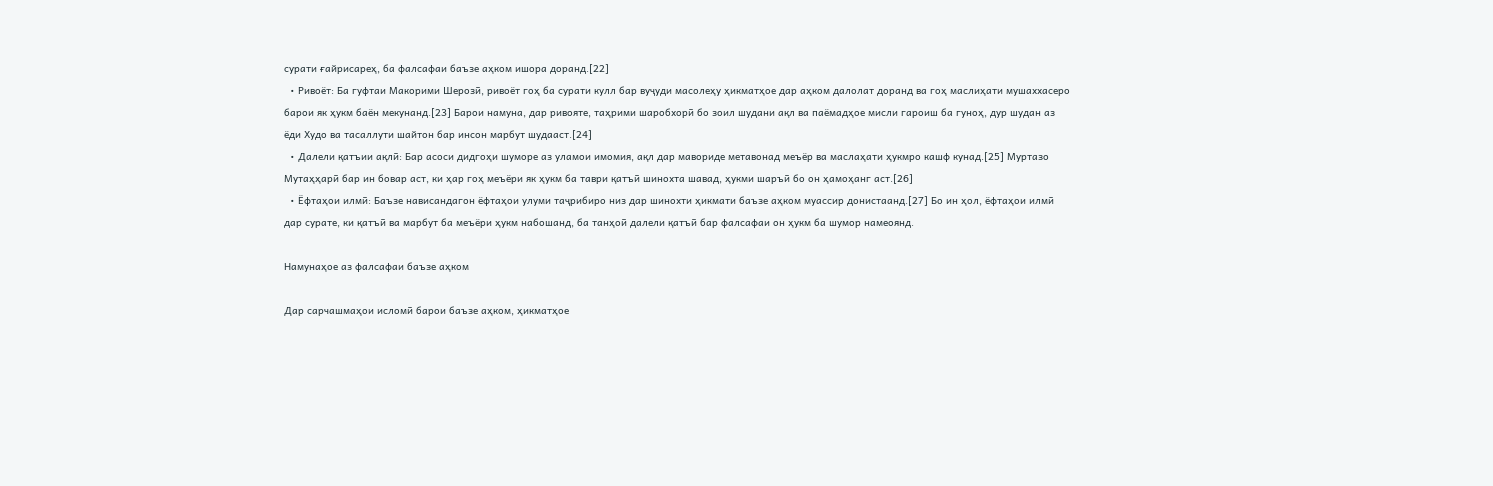сурати ғайрисареҳ, ба фалсафаи баъзе аҳком ишора доранд.[22]
  • Ривоёт: Ба гуфтаи Макорими Шерозӣ, ривоёт гоҳ ба сурати кулл бар вуҷуди масолеҳу ҳикматҳое дар аҳком далолат доранд ва гоҳ маслиҳати мушаххасеро барои як ҳукм баён мекунанд.[23] Барои намуна, дар ривояте, таҳрими шаробхорӣ бо зоил шудани ақл ва паёмадҳое мисли гароиш ба гуноҳ, дур шудан аз ёди Худо ва тасаллути шайтон бар инсон марбут шудааст.[24]
  • Далели қатъии ақлӣ: Бар асоси дидгоҳи шуморе аз уламои имомия, ақл дар мавориде метавонад меъёр ва маслаҳати ҳукмро кашф кунад.[25] Муртазо Мутаҳҳарӣ бар ин бовар аст, ки ҳар гоҳ меъёри як ҳукм ба таври қатъӣ шинохта шавад, ҳукми шаръӣ бо он ҳамоҳанг аст.[26]
  • Ёфтаҳои илмӣ: Баъзе нависандагон ёфтаҳои улуми таҷрибиро низ дар шинохти ҳикмати баъзе аҳком муассир донистаанд.[27] Бо ин ҳол, ёфтаҳои илмӣ дар сурате, ки қатъӣ ва марбут ба меъёри ҳукм набошанд, ба танҳоӣ далели қатъӣ бар фалсафаи он ҳукм ба шумор намеоянд.

Намунаҳое аз фалсафаи баъзе аҳком

Дар сарчашмаҳои исломӣ барои баъзе аҳком, ҳикматҳое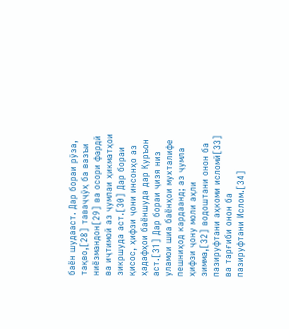баён шудааст. Дар бораи рӯза, тақво,[28] таваҷҷӯҳ ба вазъи ниёзмандон[29] ва осори фардӣ ва иҷтимоӣ аз ҷумлаи ҳикматҳои зикршуда аст.[30] Дар бораи қисос, ҳифзи ҷони инсонҳо аз ҳадафҳои баёншуда дар Қуръон аст.[31] Дар бораи ҷизя низ уламои шиа баёнҳои мухталифе пешниҳод кардаанд; аз ҷумла ҳифзи ҷону моли аҳли зимма,[32] водоштани онон ба пазируфтани аҳкоми исломӣ[33] ва тарғиби онон ба пазируфтани Ислом.[34]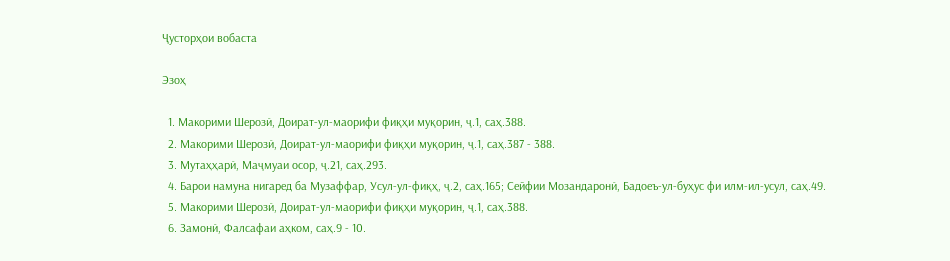Ҷусторҳои вобаста

Эзоҳ

  1. Макорими Шерозӣ, Доират-ул-маорифи фиқҳи муқорин, ҷ.1, саҳ.388.
  2. Макорими Шерозӣ, Доират-ул-маорифи фиқҳи муқорин, ҷ.1, саҳ.387 - 388.
  3. Мутаҳҳарӣ, Маҷмуаи осор, ҷ.21, саҳ.293.
  4. Барои намуна нигаред ба Музаффар, Усул-ул-фиқҳ, ҷ.2, саҳ.165; Сейфии Мозандаронӣ, Бадоеъ-ул-буҳус фи илм-ил-усул, саҳ.49.
  5. Макорими Шерозӣ, Доират-ул-маорифи фиқҳи муқорин, ҷ.1, саҳ.388.
  6. Замонӣ, Фалсафаи аҳком, саҳ.9 - 10.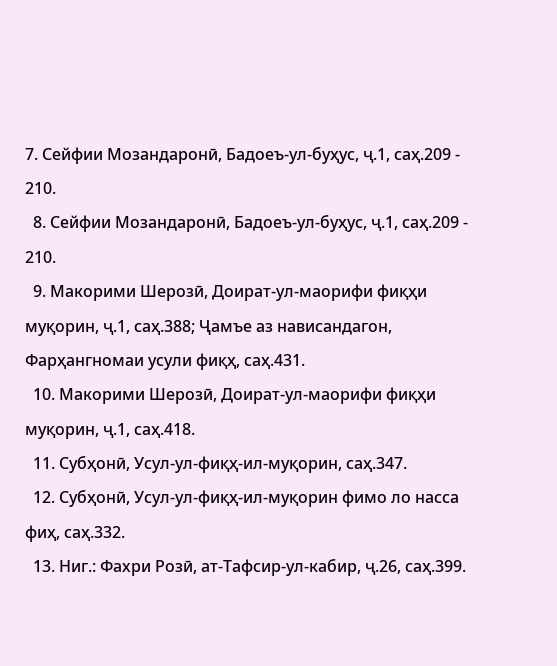7. Сейфии Мозандаронӣ, Бадоеъ-ул-буҳус, ҷ.1, саҳ.209 - 210.
  8. Сейфии Мозандаронӣ, Бадоеъ-ул-буҳус, ҷ.1, саҳ.209 - 210.
  9. Макорими Шерозӣ, Доират-ул-маорифи фиқҳи муқорин, ҷ.1, саҳ.388; Ҷамъе аз нависандагон, Фарҳангномаи усули фиқҳ, саҳ.431.
  10. Макорими Шерозӣ, Доират-ул-маорифи фиқҳи муқорин, ҷ.1, саҳ.418.
  11. Субҳонӣ, Усул-ул-фиқҳ-ил-муқорин, саҳ.347.
  12. Субҳонӣ, Усул-ул-фиқҳ-ил-муқорин фимо ло насса фиҳ, саҳ.332.
  13. Ниг.: Фахри Розӣ, ат-Тафсир-ул-кабир, ҷ.26, саҳ.399.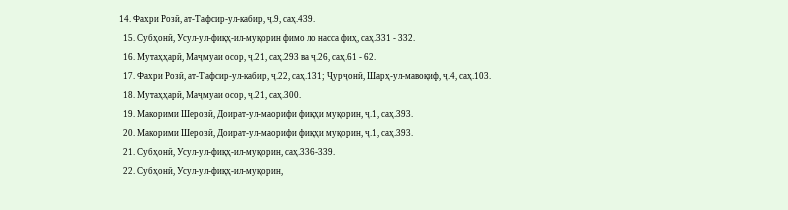14. Фахри Розӣ, ат-Тафсир-ул-кабир, ҷ.9, саҳ.439.
  15. Субҳонӣ, Усул-ул-фиқҳ-ил-муқорин фимо ло насса фиҳ, саҳ.331 - 332.
  16. Мутаҳҳарӣ, Маҷмуаи осор, ҷ.21, саҳ.293 ва ҷ.26, саҳ.61 - 62.
  17. Фахри Розӣ, ат-Тафсир-ул-кабир, ҷ.22, саҳ.131; Ҷурҷонӣ, Шарҳ-ул-мавоқиф, ҷ.4, саҳ.103.
  18. Мутаҳҳарӣ, Маҷмуаи осор, ҷ.21, саҳ.300.
  19. Макорими Шерозӣ, Доират-ул-маорифи фиқҳи муқорин, ҷ.1, саҳ.393.
  20. Макорими Шерозӣ, Доират-ул-маорифи фиқҳи муқорин, ҷ.1, саҳ.393.
  21. Субҳонӣ, Усул-ул-фиқҳ-ил-муқорин, саҳ.336-339.
  22. Субҳонӣ, Усул-ул-фиқҳ-ил-муқорин,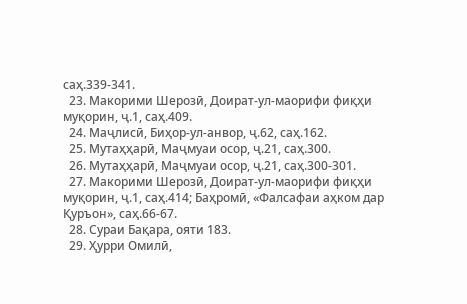саҳ.339-341.
  23. Макорими Шерозӣ, Доират-ул-маорифи фиқҳи муқорин, ҷ.1, саҳ.409.
  24. Маҷлисӣ, Биҳор-ул-анвор, ҷ.62, саҳ.162.
  25. Мутаҳҳарӣ, Маҷмуаи осор, ҷ.21, саҳ.300.
  26. Мутаҳҳарӣ, Маҷмуаи осор, ҷ.21, саҳ.300-301.
  27. Макорими Шерозӣ, Доират-ул-маорифи фиқҳи муқорин, ҷ.1, саҳ.414; Баҳромӣ, «Фалсафаи аҳком дар Қуръон», саҳ.66-67.
  28. Сураи Бақара, ояти 183.
  29. Ҳурри Омилӣ,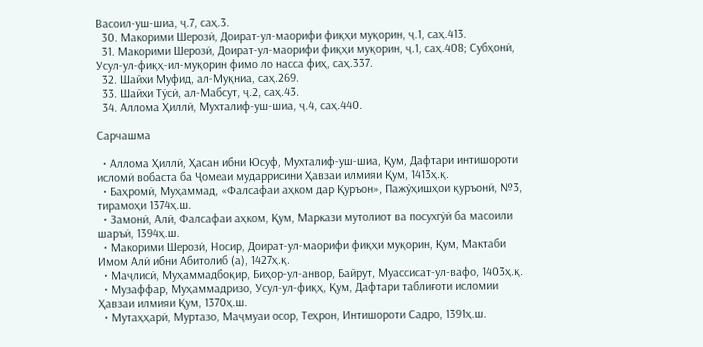Васоил-уш-шиа, ҷ.7, саҳ.3.
  30. Макорими Шерозӣ, Доират-ул-маорифи фиқҳи муқорин, ҷ.1, саҳ.413.
  31. Макорими Шерозӣ, Доират-ул-маорифи фиқҳи муқорин, ҷ.1, саҳ.408; Субҳонӣ, Усул-ул-фиқҳ-ил-муқорин фимо ло насса фиҳ, саҳ.337.
  32. Шайхи Муфид, ал-Муқниа, саҳ.269.
  33. Шайхи Тӯсӣ, ал-Мабсут, ҷ.2, саҳ.43.
  34. Аллома Ҳиллӣ, Мухталиф-уш-шиа, ҷ.4, саҳ.440.

Сарчашма

  • Аллома Ҳиллӣ, Ҳасан ибни Юсуф, Мухталиф-уш-шиа, Қум, Дафтари интишороти исломӣ вобаста ба Ҷомеаи мударрисини Ҳавзаи илмияи Қум, 1413ҳ.қ.
  • Баҳромӣ, Муҳаммад, «Фалсафаи аҳком дар Қуръон», Пажӯҳишҳои қуръонӣ, №3, тирамоҳи 1374ҳ.ш.
  • Замонӣ, Алӣ, Фалсафаи аҳком, Қум, Маркази мутолиот ва посухгӯӣ ба масоили шаръӣ, 1394ҳ.ш.
  • Макорими Шерозӣ, Носир, Доират-ул-маорифи фиқҳи муқорин, Қум, Мактаби Имом Алӣ ибни Абитолиб (а), 1427ҳ.қ.
  • Маҷлисӣ, Муҳаммадбоқир, Биҳор-ул-анвор, Байрут, Муассисат-ул-вафо, 1403ҳ.қ.
  • Музаффар, Муҳаммадризо, Усул-ул-фиқҳ, Қум, Дафтари таблиғоти исломии Ҳавзаи илмияи Қум, 1370ҳ.ш.
  • Мутаҳҳарӣ, Муртазо, Маҷмуаи осор, Теҳрон, Интишороти Садро, 1391ҳ.ш.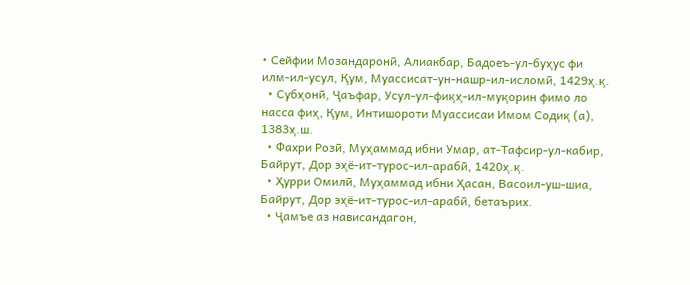• Сейфии Мозандаронӣ, Алиакбар, Бадоеъ-ул-буҳус фи илм-ил-усул, Қум, Муассисат-ун-нашр-ил-исломӣ, 1429ҳ.қ.
  • Субҳонӣ, Ҷаъфар, Усул-ул-фиқҳ-ил-муқорин фимо ло насса фиҳ, Қум, Интишороти Муассисаи Имом Содиқ (а), 1383ҳ.ш.
  • Фахри Розӣ, Муҳаммад ибни Умар, ат-Тафсир-ул-кабир, Байрут, Дор эҳё-ит-турос-ил-арабӣ, 1420ҳ.қ.
  • Ҳурри Омилӣ, Муҳаммад ибни Ҳасан, Васоил-уш-шиа, Байрут, Дор эҳё-ит-турос-ил-арабӣ, бетаърих.
  • Ҷамъе аз нависандагон,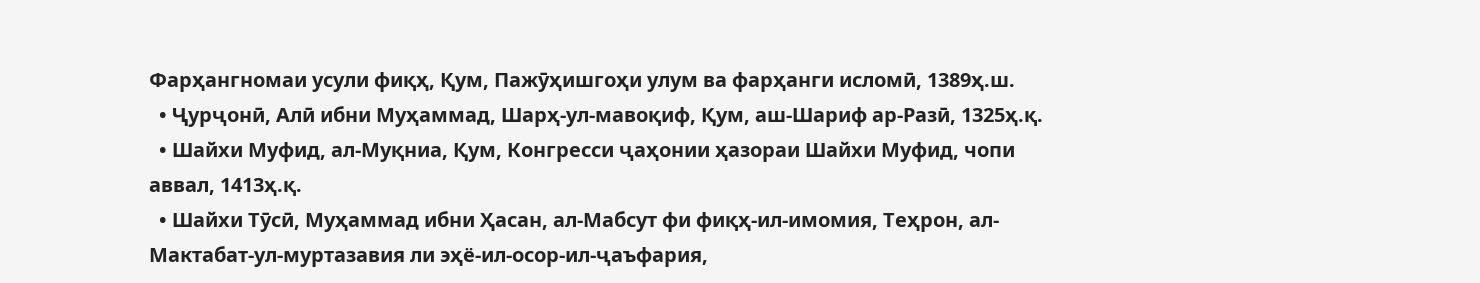Фарҳангномаи усули фиқҳ, Қум, Пажӯҳишгоҳи улум ва фарҳанги исломӣ, 1389ҳ.ш.
  • Ҷурҷонӣ, Алӣ ибни Муҳаммад, Шарҳ-ул-мавоқиф, Қум, аш-Шариф ар-Разӣ, 1325ҳ.қ.
  • Шайхи Муфид, ал-Муқниа, Қум, Конгресси ҷаҳонии ҳазораи Шайхи Муфид, чопи аввал, 1413ҳ.қ.
  • Шайхи Тӯсӣ, Муҳаммад ибни Ҳасан, ал-Мабсут фи фиқҳ-ил-имомия, Теҳрон, ал-Мактабат-ул-муртазавия ли эҳё-ил-осор-ил-ҷаъфария,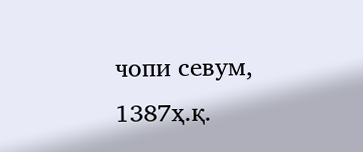чопи севум, 1387ҳ.қ.